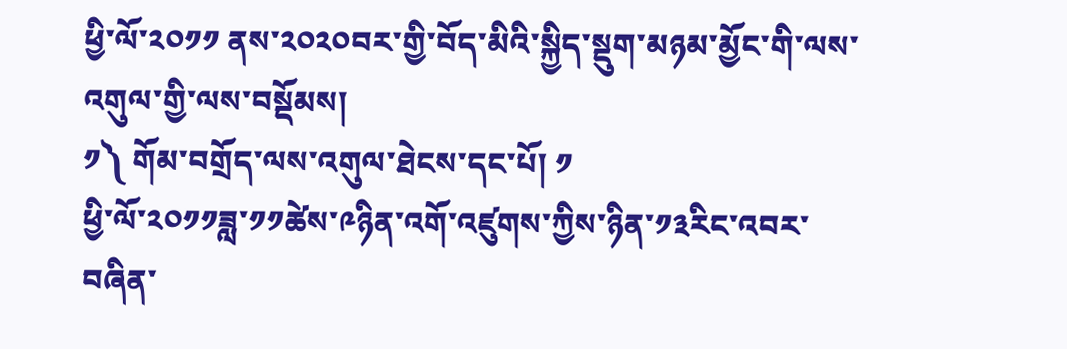ཕྱི་ལོ་༢༠༡༡ ནས་༢༠༢༠བར་གྱི་བོད་མིའི་སྐྱིད་སྡུག་མཉམ་མྱོང་གི་ལས་འགུལ་གྱི་ལས་བསྡོམས།
༡༽ གོམ་བགྲོད་ལས་འགུལ་ཐེངས་དང་པོ། ༡
ཕྱི་ལོ་༢༠༡༡ཟླ་༡༡ཚེས་༩ཉིན་འགོ་འཛུགས་ཀྱིས་ཉིན་༡༣རིང་འབར་བཞིན་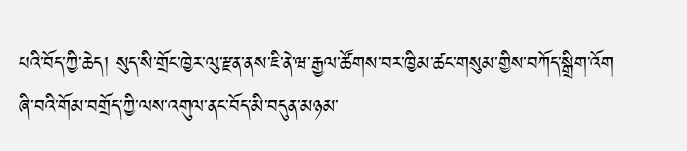པའི་བོད་ཀྱི་ཆེད། སུད་སི་གྲོང་ཁྱེར་ལུ་རྫན་ནས་ཇི་ནེ་ཝ་རྒྱལ་ཚོགས་བར་ཁྱིམ་ཚང་གསུམ་གྱིས་བཀོད་སྒྲིག་འོག ཞི་བའི་གོམ་བགྲོད་ཀྱི་ལས་འགུལ་ནང་བོད་མི་བདུན་མཉམ་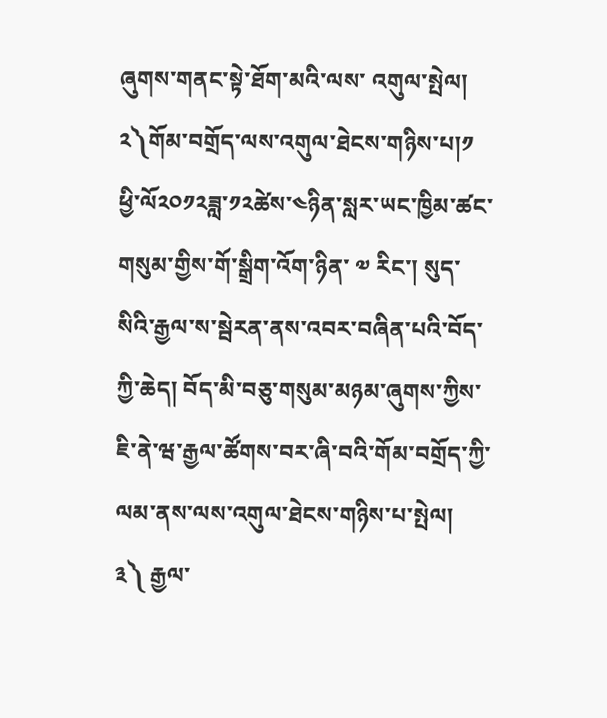ཞུགས་གནང་སྟེ་ཐོག་མའི་ལས་ འགུལ་སྤེལ།
༢༽གོམ་བགྲོད་ལས་འགུལ་ཐེངས་གཉིས་པ།༡
ཕྱི་ལོ༢༠༡༢ཟླ་༡༢ཚེས་༤ཉིན་སླར་ཡང་ཁྱིམ་ཚང་གསུམ་གྱིས་གོ་སྒྲིག་འོག་ཉིན་ ༧ རིང་། སུད་སིའི་རྒྱལ་ས་སྦེརན་ནས་འབར་བཞིན་པའི་བོད་ཀྱི་ཆེད། བོད་མི་བཅུ་གསུམ་མཉམ་ཞུགས་ཀྱིས་ཇི་ནེ་ཝ་རྒྱལ་ཚོགས་བར་ཞི་བའི་གོམ་བགྲོད་ཀྱི་ལམ་ནས་ལས་འགུལ་ཐེངས་གཉིས་པ་སྤེལ།
༣༽ རྒྱལ་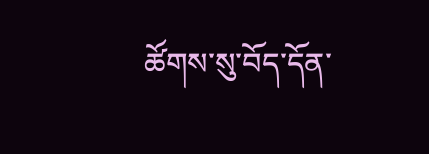ཚོགས་སུ་བོད་དོན་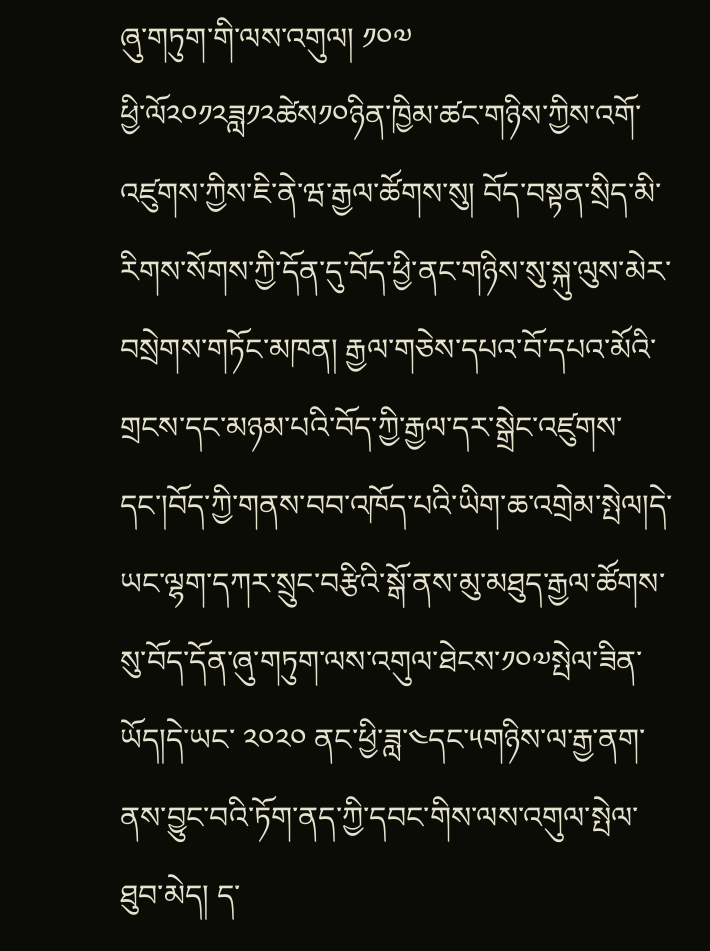ཞུ་གཏུག་གི་ལས་འགུལ། ༡༠༧
ཕྱི་ལོ༢༠༡༢ཟླ༡༢ཚེས༡༠ཉིན་ཁྱིམ་ཚང་གཉིས་ཀྱིས་འགོ་འཛུགས་ཀྱིས་ཇི་ནེ་ཝ་རྒྱལ་ཚོགས་སུ། བོད་བསྟན་སྲིད་མི་རིགས་སོགས་ཀྱི་དོན་དུ་བོད་ཕྱི་ནང་གཉིས་སུ་སྐུ་ལུས་མེར་བསྲེགས་གཏོང་མཁན། རྒྱལ་གཅེས་དཔའ་བོ་དཔའ་མོའི་གྲངས་དང་མཉམ་པའི་བོད་ཀྱི་རྒྱལ་དར་སྒྲེང་འཛུགས་ དང་།བོད་ཀྱི་གནས་བབ་འཁོད་པའི་ཡིག་ཆ་འགྲེམ་སྤེལ།དེ་ཡང་ལྷག་དཀར་སྲུང་བརྩིའི་སྒོ་ནས་མུ་མཐུད་རྒྱལ་ཚོགས་སུ་བོད་དོན་ཞུ་གཏུག་ལས་འགུལ་ཐེངས་༡༠༧སྤེལ་ཟིན་ཡོད།དེ་ཡང་ ༢༠༢༠ ནང་ཕྱི་ཟླ་༤དང་༥གཉིས་ལ་རྒྱ་ནག་ནས་བྱུང་བའི་ཏོག་ནད་ཀྱི་དབང་གིས་ལས་འགུལ་སྤེལ་ཐུབ་མེད། ད་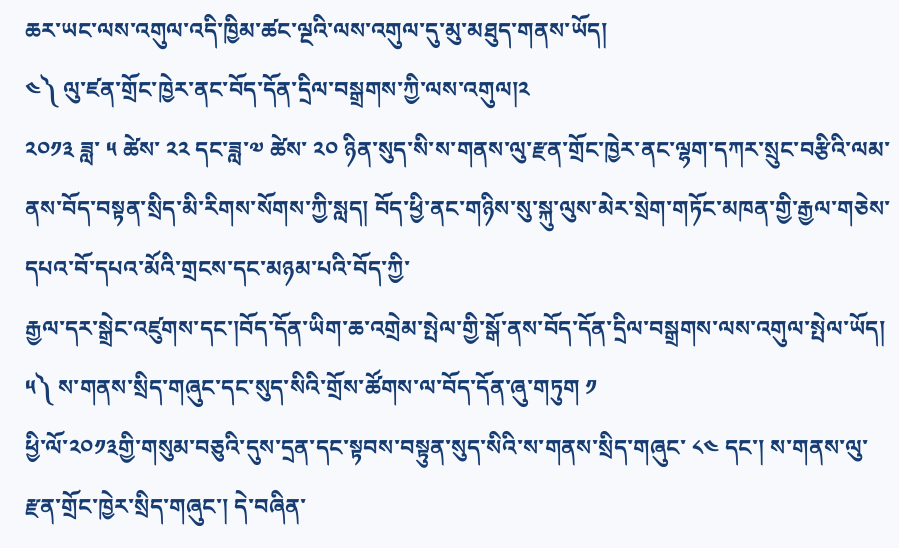ཆར་ཡང་ལས་འགུལ་འདི་ཁྱིམ་ཚང་ལྔའི་ལས་འགུལ་དུ་མུ་མཐུད་གནས་ཡོད།
༤༽ ལུ་ཛན་གྲོང་ཁྱེར་ནང་བོད་དོན་དྲིལ་བསྒྲགས་ཀྱི་ལས་འགུལ།༢
༢༠༡༣ ཟླ་ ༥ ཚེས་ ༢༢ དང་ཟླ་༧ ཚེས་ ༢༠ ཉིན་སུད་སི་ས་གནས་ལུ་རྫན་གྲོང་ཁྱེར་ནང་ལྷག་དཀར་སྲུང་བརྩིའི་ལམ་ནས་བོད་བསྟན་སྲིད་མི་རིགས་སོགས་ཀྱི་སླད། བོད་ཕྱི་ནང་གཉིས་སུ་སྐུ་ལུས་མེར་སྲེག་གཏོང་མཁན་གྱི་རྒྱལ་གཅེས་དཔའ་བོ་དཔའ་མོའི་གྲངས་དང་མཉམ་པའི་བོད་ཀྱི་
རྒྱལ་དར་སྒྲེང་འཛུགས་དང་།བོད་དོན་ཡིག་ཆ་འགྲེམ་སྤེལ་གྱི་སྒོ་ནས་བོད་དོན་དྲིལ་བསྒྲགས་ལས་འགུལ་སྤེལ་ཡོད།
༥༽ ས་གནས་སྲིད་གཞུང་དང་སུད་སིའི་གྲོས་ཚོགས་ལ་བོད་དོན་ཞུ་གཏུག ༡
ཕྱི་ལོ་༢༠༡༣གྱི་གསུམ་བཅུའི་དུས་དྲན་དང་སྟབས་བསྟུན་སུད་སིའི་ས་གནས་སྲིད་གཞུང་ ༨༤ དང་། ས་གནས་ལུ་རྫན་གྲོང་ཁྱེར་སྲིད་གཞུང་། དེ་བཞིན་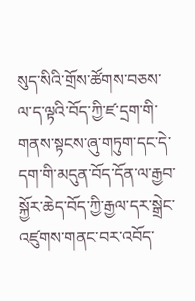སུད་སིའི་གྲོས་ཚོགས་བཅས་ལ་ད་ལྟའི་བོད་ཀྱི་ཛ་དྲག་གི་གནས་སྟངས་ཞུ་གཏུག་དང་དེ་དག་གི་མདུན་བོད་དོན་ལ་རྒྱབ་སྐྱོར་ཆེད་བོད་ཀྱི་རྒྱལ་དར་སྒྲེང་འཛུགས་གནང་བར་འབོད་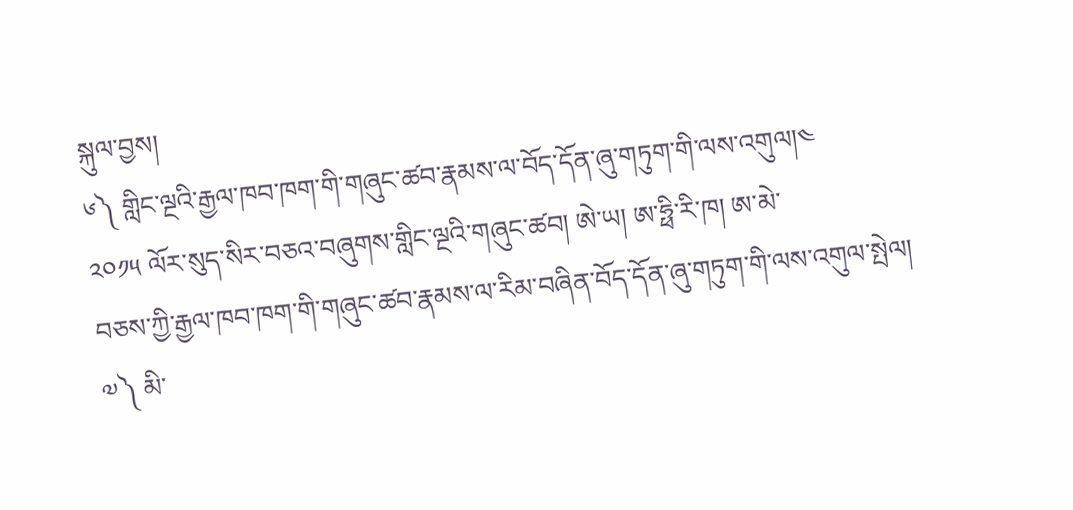སྐུལ་བྱས།
༦༽ གླིང་ལྔའི་རྒྱལ་ཁབ་ཁག་གི་གཞུང་ཚབ་རྣམས་ལ་བོད་དོན་ཞུ་གཏུག་གི་ལས་འགུལ།༤
༢༠༡༥ ལོར་སུད་སིར་བཅའ་བཞུགས་གླིང་ལྔའི་གཞུང་ཚབ། ཨེ་ཡ། ཨ་ཧྥི་རི་ཁ། ཨ་མེ་
བཅས་ཀྱི་རྒྱལ་ཁབ་ཁག་གི་གཞུང་ཚབ་རྣམས་ལ་རིམ་བཞིན་བོད་དོན་ཞུ་གཏུག་གི་ལས་འགུལ་སྤེལ།
༧༽ མི་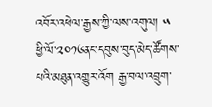འབོར་འཕེལ་རྒྱས་ཀྱི་ལས་འགུལ། ༥
ཕྱི་ལོ་༢༠༡༦ནང་དབུས་བུད་མེད་ཚོགས་པའི་མཐུན་འགྱུར་འོག རྒྱ་བལ་འབྲུག་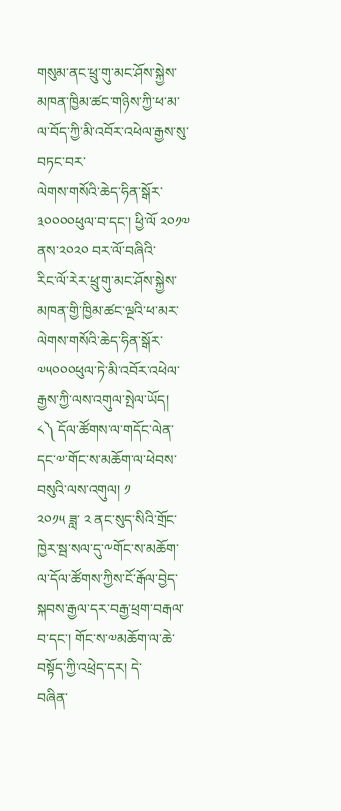གསུམ་ནང་ཕྲུ་གུ་མང་ཤོས་སྐྱེས་མཁན་ཁྱིམ་ཚང་གཉིས་ཀྱི་ཕ་མ་ལ་བོད་ཀྱི་མི་འབོར་འཕེལ་རྒྱས་སུ་བཏང་བར་
ལེགས་གསོའི་ཆེད་ཧིན་སྒོར་༣༠༠༠༠ཕུལ་བ་དང་། ཕྱི་ལོ ༢༠༡༧ ནས་༢༠༢༠ བར་ལོ་བཞིའི་
རིང་ལོ་རེར་ཕྲུ་གུ་མང་ཤོས་སྐྱེས་མཁན་གྱི་ཁྱིམ་ཚང་ལྔའི་ཕ་མར་ལེགས་གསོའི་ཆེད་ཧིན་སྒོར་
༧༥༠༠༠ཕུལ་ཏེ་མི་འབོར་འཕེལ་རྒྱས་ཀྱི་ལས་འགུལ་སྤེལ་ཡོད།
༨༽ དོལ་ཚོགས་ལ་གདོང་ལེན་དང་༧་གོང་ས་མཆོག་ལ་ཕེབས་བསུའི་ལས་འགུལ། ༡
༢༠༡༥ ཟླ་ ༢ ནང་སུད་སིའི་གྲོང་ཁྱེར་སྦ་སལ་དུ་༸གོང་ས་མཆོག་ལ་དོལ་ཚོགས་ཀྱིས་ངོ་རྒོལ་བྱེད་སྐབས་རྒྱལ་དར་བརྒྱ་ཕྲག་བརྒལ་བ་དང་། གོང་ས་༧མཆོག་ལ་ཆེ་བསྟོད་ཀྱི་འཕྲེད་དར། དེ་
བཞིན་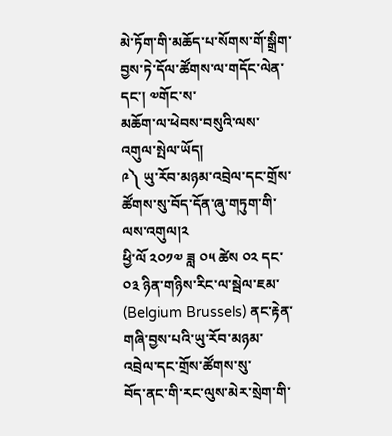མེ་ཏོག་གི་མཆོད་པ་སོགས་གོ་སྒྲིག་བྱས་ཏེ་དོལ་ཚོགས་ལ་གདོང་ལེན་དང་། ༧གོང་ས་
མཆོག་ལ་ཕེབས་བསུའི་ལས་འགུལ་སྤེལ་ཡོད།
༩༽ ཡུ་རོབ་མཉམ་འབྲེལ་དང་གྲོས་ཚོགས་སུ་བོད་དོན་ཞུ་གཏུག་གི་ལས་འགུལ།༢
ཕྱི་ལོ ༢༠༡༧ ཟླ ༠༥ ཚེས ༠༢ དང་ ༠༣ ཉིན་གཉིས་རིང་ལ་སྦེལ་ཇམ་ (Belgium Brussels) ནང་རྟེན་གཞི་བྱས་པའི་ཡུ་རོབ་མཉམ་འབྲེལ་དང་གྲོས་ཚོགས་སུ་
བོད་ནང་གི་རང་ལུས་མེར་སྲེག་གི་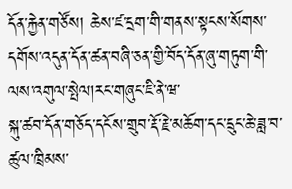དོན་རྐྱེན་གཙོས། ཆེས་ཛ་དྲག་གི་གནས་སྟངས་སོགས་
དགོས་འདུན་དོན་ཚན་བཞི་ཅན་གྱི་བོད་དོན་ཞུ་གཏུག་གི་ལས་འགུལ་སྤེལ།རང་གཞུང་ཇི་ནེ་ཝ་
སྐུ་ཚབ་དོན་གཅོད་དངོས་གྲུབ་རྡོ་རྗེ་མཆོག་དང་དྲུང་ཆེ་ཟླ་བ་ཚུལ་ཁྲིམས་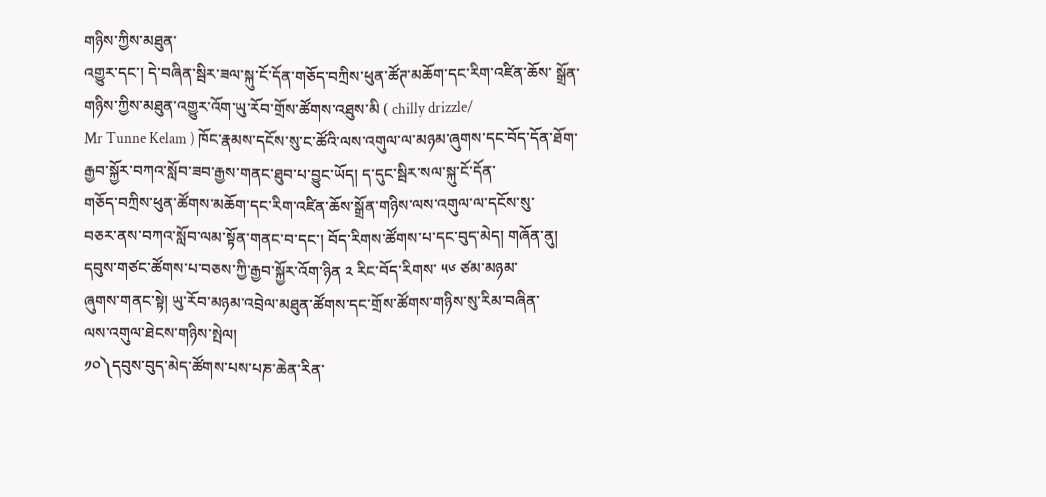གཉིས་ཀྱིས་མཐུན་
འགྱུར་དང་། དེ་བཞིན་སྦིར་ཟལ་སྐུ་ངོ་དོན་གཅོད་བཀྲིས་ཕུན་ཚོཊ་མཆོག་དང་རིག་འཛིན་ཆོས་ སྒྲོན་གཉིས་ཀྱིས་མཐུན་འགྱུར་འོག་ཡུ་རོབ་གྲོས་ཚོགས་འཐུས་མི ( chilly drizzle/
Mr Tunne Kelam ) ཁོང་རྣམས་དངོས་སུ་ང་ཚོའི་ལས་འགུལ་ལ་མཉམ་ཞུགས་དང་བོད་དོན་ཐོག་རྒྱབ་སྐྱོར་བཀའ་སློབ་ཟབ་རྒྱས་གནང་ཐུབ་པ་བྱུང་ཡོད། ད་དུང་སྦིར་སལ་སྐུ་ངོ་དོན་
གཅོད་བཀྲིས་ཕུན་ཚོགས་མཆོག་དང་རིག་འཛིན་ཆོས་སྒྲོན་གཉིས་ལས་འགུལ་ལ་དངོས་སུ་
བཅར་ནས་བཀའ་སློབ་ལམ་སྟོན་གནང་བ་དང་། བོད་རིགས་ཚོགས་པ་དང་བུད་མེད། གཞོན་ནུ། དབུས་གཙང་ཚོགས་པ་བཅས་ཀྱི་རྒྱབ་སྐྱོར་འོག་ཉིན ༢ རིང་བོད་རིགས་ ༥༦ ཙམ་མཉམ་
ཞུགས་གནང་སྟེ། ཡུ་རོབ་མཉམ་འབྲེལ་མཐུན་ཚོགས་དང་གྲོས་ཚོགས་གཉིས་སུ་རིམ་བཞིན་
ལས་འགུལ་ཐེངས་གཉིས་སྤེལ།
༡༠༽དབུས་བུད་མེད་ཚོགས་པས་པཎ་ཆེན་རིན་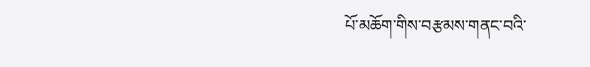པོ་མཆོག་གིས་བརྩམས་གནང་བའི་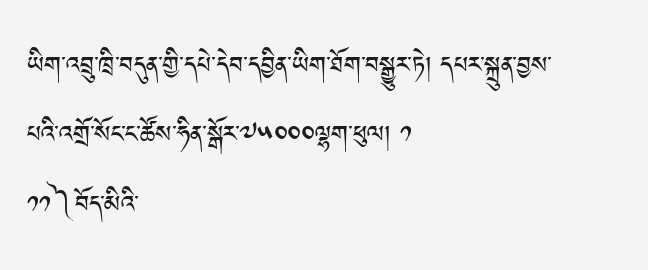ཡིག་འབྲུ་ཁྲི་བདུན་གྱི་དཔེ་དེབ་དབྱིན་ཡིག་ཐོག་བསྒྱུར་ཏེ། དཔར་སྐྲུན་བྱས་པའི་འགྲོ་སོང་ང་ཚོས་ཧིན་སྒོར་༧༥༠༠༠ལྷག་ཕུལ། ༡
༡༡༽བོད་མིའི་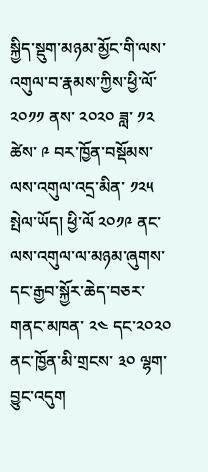སྐྱིད་སྡུག་མཉམ་མྱོང་གི་ལས་འགུལ་བ་རྣམས་ཀྱིས་ཕྱི་ལོ་ ༢༠༡༡ ནས་ ༢༠༢༠ ཟླ་ ༡༢ ཚེས་ ༩ བར་ཁྱོན་བསྡོམས་ལས་འགུལ་འདྲ་མིན་ ༡༢༥ སྤེལ་ཡོད། ཕྱི་ལོ ༢༠༡༩ ནང་ལས་འགུལ་ལ་མཉམ་ཞུགས་དང་རྒྱབ་སྐྱོར་ཆེད་བཅར་གནང་མཁན་ ༢༤ དང་༢༠༢༠ ནང་ཁྱོན་མི་གྲངས་ ༣༠ ལྷག་བྱུང་འདུག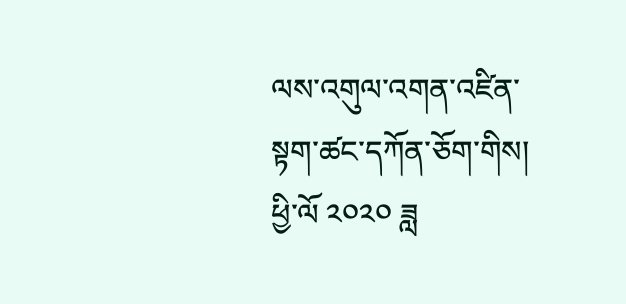ལས་འགུལ་འགན་འཛིན་སྟག་ཚང་དཀོན་ཅོག་གིས། ཕྱི་ལོ ༢༠༢༠ ཟླ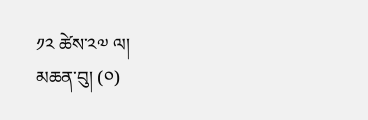༡༢ ཚེས་༢༧ ལ།
མཆན་བུ། (༠)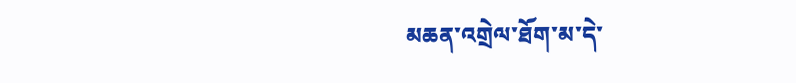མཆན་འགྲེལ་ཐོག་མ་དེ་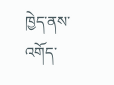ཁྱེད་ནས་འགོད་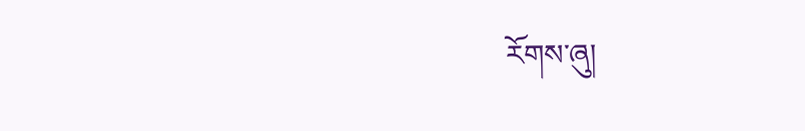རོགས་ཞུ།